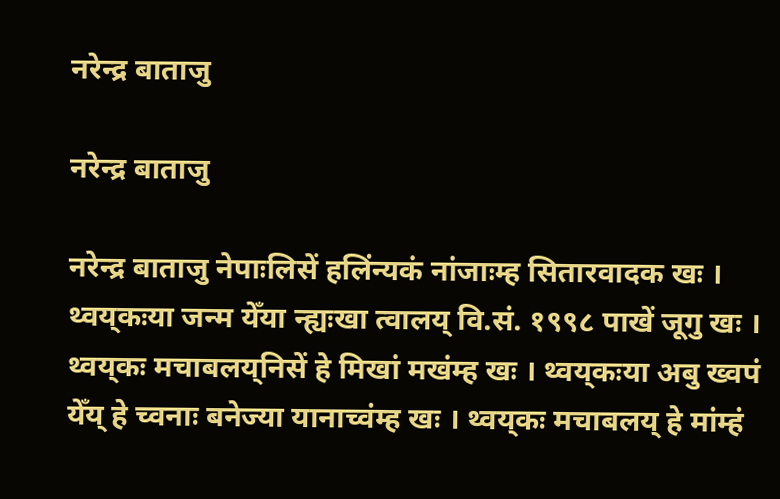नरेन्द्र बाताजु

नरेन्द्र बाताजु

नरेन्द्र बाताजु नेपाःलिसें हलिंन्यकं नांजाःम्ह सितारवादक खः । थ्वय्‌कःया जन्म येँया न्ह्यःखा त्वालय्‌ वि.सं. १९९८ पाखें जूगु खः । थ्वय्‌कः मचाबलय्‌निसें हे मिखां मखंम्ह खः । थ्वय्‌कःया अबु ख्वपं येँय्‌ हे च्वनाः बनेज्या यानाच्वंम्ह खः । थ्वय्‌कः मचाबलय्‌ हे मांम्हं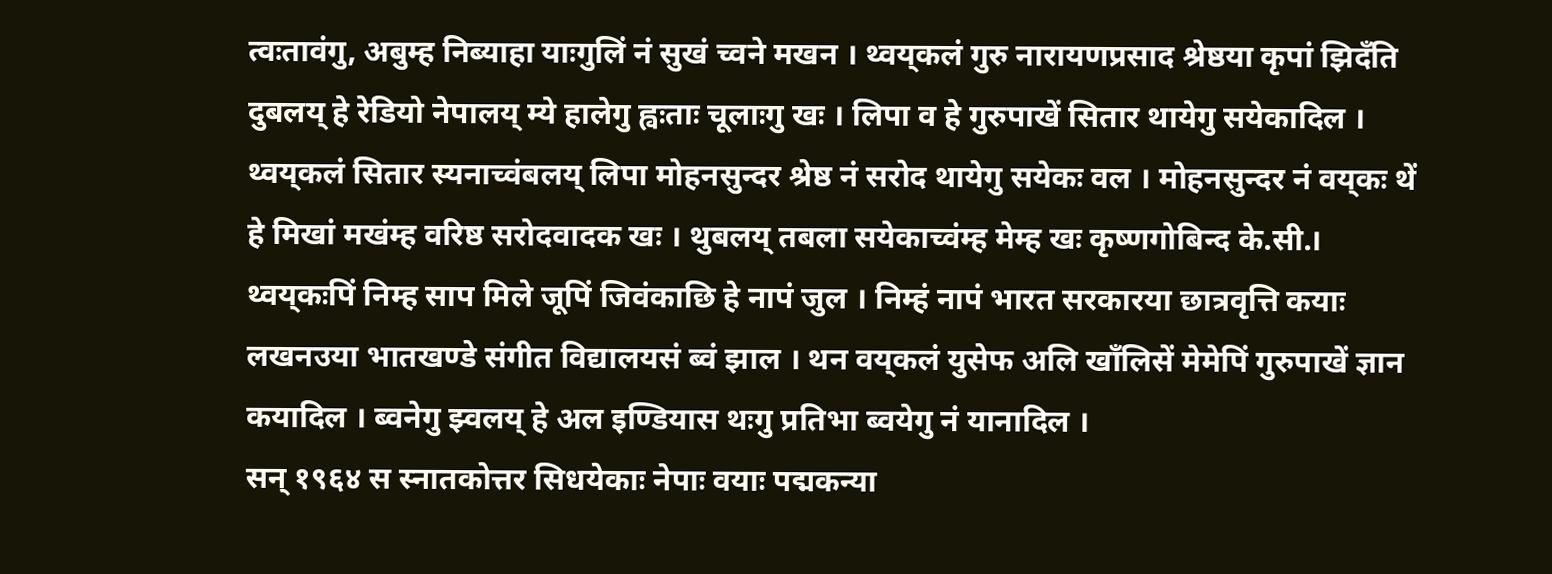त्वःतावंगु, अबुम्ह निब्याहा याःगुलिं नं सुखं च्वने मखन । थ्वय्‌कलं गुरु नारायणप्रसाद श्रेष्ठया कृपां झिदँति दुबलय्‌ हे रेडियो नेपालय्‌ म्ये हालेगु ह्वःताः चूलाःगु खः । लिपा व हे गुरुपाखें सितार थायेगु सयेकादिल । थ्वय्‌कलं सितार स्यनाच्वंबलय्‌ लिपा मोहनसुन्दर श्रेष्ठ नं सरोद थायेगु सयेकः वल । मोहनसुन्दर नं वय्‌कः थें हे मिखां मखंम्ह वरिष्ठ सरोदवादक खः । थुबलय्‌ तबला सयेकाच्वंम्ह मेम्ह खः कृष्णगोबिन्द के.सी.। थ्वय्‌कःपिं निम्ह साप मिले जूपिं जिवंकाछि हे नापं जुल । निम्हं नापं भारत सरकारया छात्रवृत्ति कयाः लखनउया भातखण्डे संगीत विद्यालयसं ब्वं झाल । थन वय्‌कलं युसेफ अलि खाँलिसें मेमेपिं गुरुपाखें ज्ञान कयादिल । ब्वनेगु झ्वलय्‌ हे अल इण्डियास थःगु प्रतिभा ब्वयेगु नं यानादिल ।
सन् १९६४ स स्नातकोत्तर सिधयेकाः नेपाः वयाः पद्मकन्या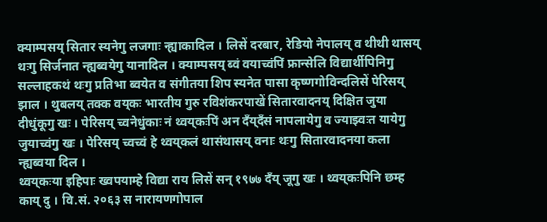क्याम्पसय्‌ सितार स्यनेगु लजगाः न्ह्याकादिल । लिसें दरबार, रेडियो नेपालय्‌ व थीथी थासय्‌ थःगु सिर्जनात न्ह्यब्वयेगु यानादिल । क्याम्पसय्‌ ब्वं वयाच्वंपिं फ्रान्सेलि विद्यार्थीपिनिगु सल्लाहकथं थःगु प्रतिभा ब्वयेत व संगीतया शिप स्यनेत पासा कृष्णगोविन्दलिसें पेरिसय्‌ झाल । थुबलय्‌ तक्क वय्‌कः भारतीय गुरु रविशंकरपाखें सितारवादनय्‌ दिक्षित जुया दीधुंकूगु खः । पेरिसय्‌ च्वनेधुंकाः नं थ्वय्‌कःपिं अन दँय्‌दँसं नापलायेगु व ज्याझ्वःत यायेगु जुयाच्वंगु खः । पेरिसय्‌ च्वच्वं हे थ्वय्‌कलं थासंथासय्‌ वनाः थःगु सितारवादनया कला न्ह्यब्वया दिल ।
थ्वय्‌कःया इहिपाः ख्वपयाम्हे विद्या राय लिसें सन् १९७७ दँय्‌ जूगु खः । थ्वय्‌कःपिनि छम्ह काय्‌ दु । वि.सं. २०६३ स नारायणगोपाल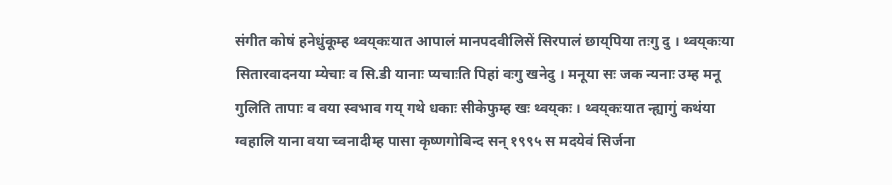संगीत कोषं हनेधुंकूम्ह थ्वय्‌कःयात आपालं मानपदवीलिसें सिरपालं छाय्‌पिया तःगु दु । थ्वय्‌कःया सितारवादनया म्येचाः व सि.डी यानाः प्यचाःति पिहां वःगु खनेदु । मनूया सः जक न्यनाः उम्ह मनू गुलिति तापाः व वया स्वभाव गय्‌ गथे धकाः सीकेफुम्ह खः थ्वय्‌कः । थ्वय्‌कःयात न्ह्यागुं कथंया ग्वहालि याना वया च्वनादीम्ह पासा कृष्णगोबिन्द सन् १९९५ स मदयेवं सिर्जना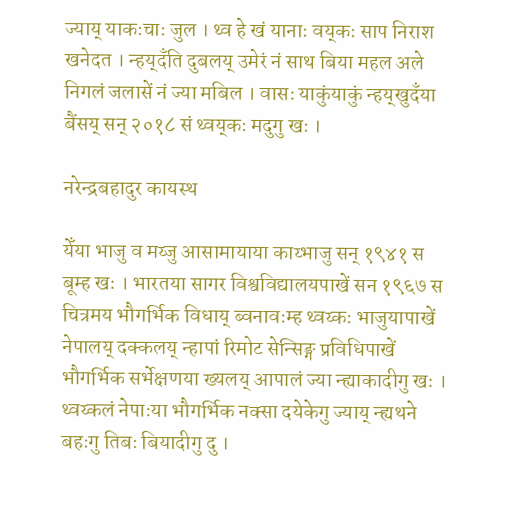ज्याय्‌ याकःचाः जुल । थ्व हे खं यानाः वय्‌कः साप निराश खनेदत । न्हय्‌दँति दुबलय्‌ उमेरं नं साथ बिया महल अले निगलं जलासें नं ज्या मबिल । वासः याकुंयाकुं न्हय्‌खुदँया बैंसय्‌ सन् २०१८ सं थ्वय्‌कः मदुगु खः ।

नरेन्द्रबहादुर कायस्थ

येँया भाजु व मय्जु आसामायाया काय्भाजु सन् १९४१ स बूम्ह खः । भारतया सागर विश्वविद्यालयपाखें सन १९६७ स चित्रमय भौगर्भिक विधाय् ब्वनावःम्ह थ्वय्कः भाजुयापाखें नेपालय् दक्कलय् न्हापां रिमोट सेन्सिङ्ग प्रविधिपाखें भौगर्भिक सर्भेक्षणया ख्यलय् आपालं ज्या न्ह्याकादीगु खः । थ्वय्कलं नेपाःया भौगर्भिक नक्सा दयेकेगु ज्याय् न्ह्यथने बहःगु तिबः बियादीगु दु ।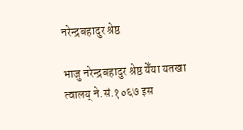नरेन्द्रबहादुर श्रेष्ठ

भाजु नरेन्द्रबहादुर श्रेष्ठ येँया यतखा त्वालय् ने.सं.१०६७ इस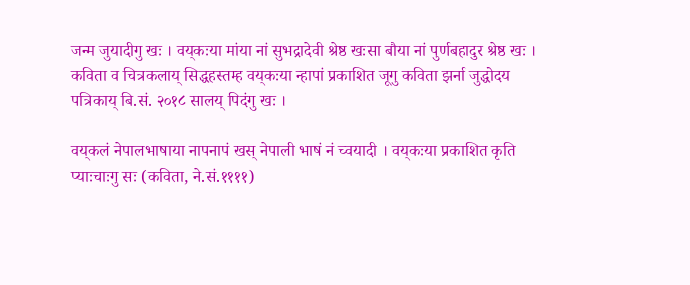जन्म जुयादीगु खः । वय्‌कःया मांया नां सुभद्रादेवी श्रेष्ठ खःसा बौया नां पुर्णबहादुर श्रेष्ठ खः । कविता व चित्रकलाय् सिद्धहस्तम्ह वय्‌कःया न्हापां प्रकाशित जूगु कविता झर्ना जुद्धोदय पत्रिकाय् बि.सं. २०१८ सालय् पिदंगु खः ।

वय्‌कलं नेपालभाषाया नापनापं खस् नेपाली भाषं नं च्वयादी । वय्‌कःया प्रकाशित कृति प्याःचाःगु सः (कविता, ने.सं.११११)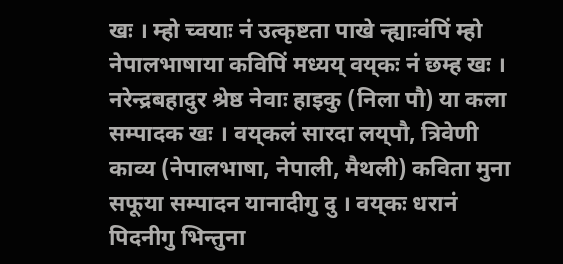खः । म्हो च्वयाः नं उत्कृष्टता पाखे न्ह्याःवंपिं म्हो नेपालभाषाया कविपिं मध्यय् वय्‌कः नं छम्ह खः । नरेन्द्रबहादुर श्रेष्ठ नेवाः हाइकु (निला पौ) या कला सम्पादक खः । वय्‌कलं सारदा लय्‌पौ, त्रिवेणी काव्य (नेपालभाषा, नेपाली, मैथली) कविता मुना सफूया सम्पादन यानादीगु दु । वय्‌कः धरानं पिदनीगु भिन्तुना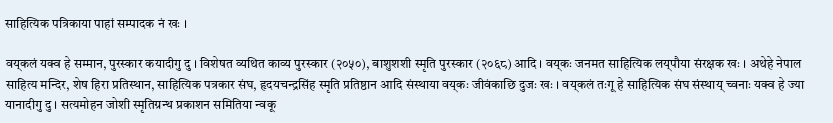साहित्यिक पत्रिकाया पाहां सम्पादक नं खः ।

वय्‌कलं यक्व हे सम्मान, पुरस्कार कयादीगु दु । विशेषत व्यथित काव्य पुरस्कार (२०५०), बाशुशशी स्मृति पुरस्कार (२०६८) आदि । वय्‌कः जनमत साहित्यिक लय्‌पौया संरक्षक खः । अथेहे नेपाल साहित्य मन्दिर, शेष हिरा प्रतिस्थान, साहित्यिक पत्रकार संघ, हृदयचन्द्रसिंह स्मृति प्रतिष्ठान आदि संस्थाया वय्‌कः जीवंकाछि दुजः खः । वय्‌कलं तःगू हे साहित्यिक संघ संस्थाय् च्वनाः यक्व हे ज्या यानादीगु दु । सत्यमोहन जोशी स्मृतिग्रन्थ प्रकाशन समितिया न्वकू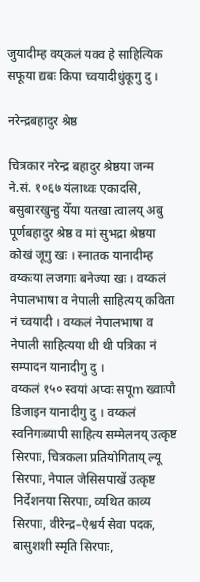जुयादीम्ह वय्‌कलं यक्व हे साहित्यिक सफूया द्यबः किपा च्वयादीधुंकूगु दु ।

नरेन्द्रबहादुर श्रेष्ठ

चित्रकार नरेन्द्र बहादुर श्रेष्ठया जन्म ने.सं. १०६७ यंलाथ्वः एकादसि, बसुबारखुन्हु येँया यतखा त्वालय् अबु पूर्णबहादुर श्रेष्ठ व मां सुभद्रा श्रेष्ठया कोखं जूगु खः । स्नातक यानादीम्ह वय्कःया लजगाः बनेज्या खः । वय्कलं नेपालभाषा व नेपाली साहित्यय् कविता नं च्वयादी । वय्कलं नेपालभाषा व नेपाली साहित्यया थी थी पत्रिका नं सम्पादन यानादीगु दु ।
वय्कलं १५० स्वयां अप्वः सपूm ख्वाःपौ डिजाइन यानादीगु दु । वय्कलं स्वनिगःब्यापी साहित्य सम्मेलनय् उत्कृष्ट सिरपाः, चित्रकला प्रतियोगिताय् ल्यू सिरपाः, नेपाल जेसिसपाखें उत्कृष्ट निर्देशनया सिरपाः, व्यथित काव्य सिरपाः, वीरेन्द्र–ऐश्वर्य सेवा पदक, बासुशशी स्मृति सिरपाः,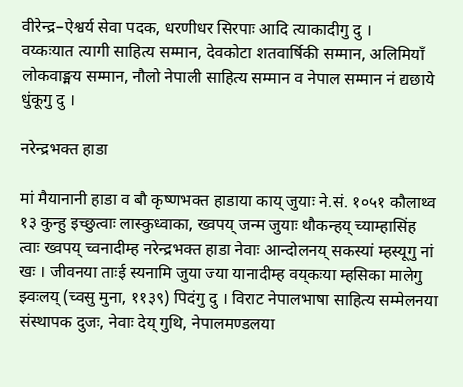वीरेन्द्र–ऐश्वर्य सेवा पदक, धरणीधर सिरपाः आदि त्याकादीगु दु ।
वय्कःयात त्यागी साहित्य सम्मान, देवकोटा शतवार्षिकी सम्मान, अलिमियाँ लोकवाङ्मय सम्मान, नौलो नेपाली साहित्य सम्मान व नेपाल सम्मान नं द्यछाये धुंकूगु दु ।

नरेन्द्रभक्त हाडा

मां मैयानानी हाडा व बौ कृष्णभक्त हाडाया काय् जुयाः ने.सं. १०५१ कौलाथ्व १३ कुन्हु इच्छुत्वाः लास्कुध्वाका, ख्वपय् जन्म जुयाः थौकन्हय् च्याम्हासिंह त्वाः ख्वपय् च्वनादीम्ह नरेन्द्रभक्त हाडा नेवाः आन्दोलनय् सकस्यां म्हस्यूगु नां खः । जीवनया ताःई स्यनामि जुया ज्या यानादीम्ह वय्‌कःया म्हसिका मालेगु झ्वःलय् (च्वसु मुना, ११३९) पिदंगु दु । विराट नेपालभाषा साहित्य सम्मेलनया संस्थापक दुजः, नेवाः देय् गुथि, नेपालमण्डलया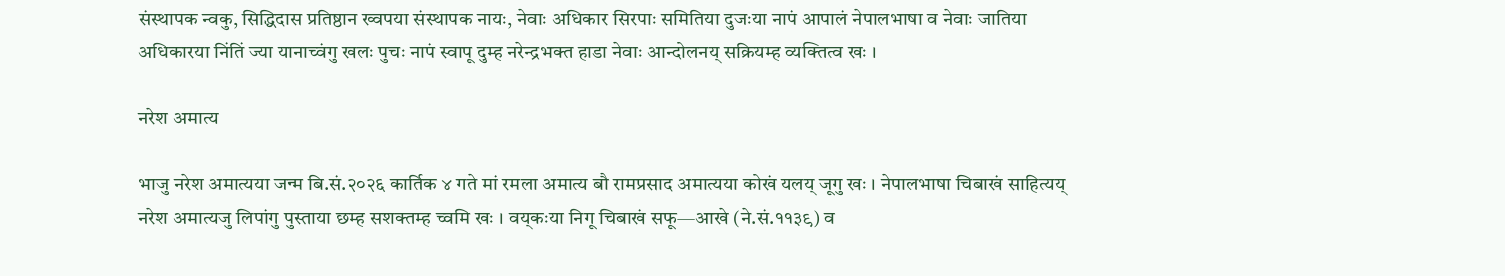संस्थापक न्वकु, सिद्धिदास प्रतिष्ठान ख्वपया संस्थापक नायः, नेवाः अधिकार सिरपाः समितिया दुजःया नापं आपालं नेपालभाषा व नेवाः जातिया अधिकारया निंतिं ज्या यानाच्वंगु खलः पुचः नापं स्वापू दुम्ह नरेन्द्रभक्त हाडा नेवाः आन्दोलनय् सक्रियम्ह व्यक्तित्व खः ।

नरेश अमात्य

भाजु नरेश अमात्यया जन्म बि.सं.२०२६ कार्तिक ४ गते मां रमला अमात्य बौ रामप्रसाद अमात्यया कोखं यलय् जूगु खः । नेपालभाषा चिबाखं साहित्यय् नरेश अमात्यजु लिपांगु पुस्ताया छम्ह सशक्तम्ह च्वमि खः । वय्‌कःया निगू चिबाखं सफू—आखे (ने.सं.११३९) व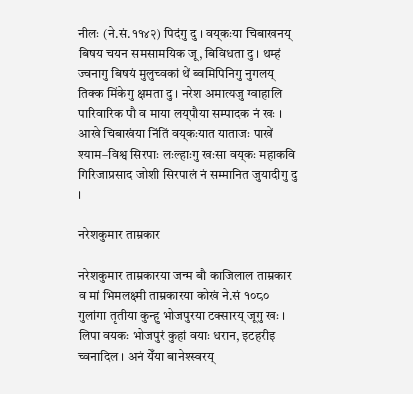नीलः (ने.सं.११४२) पिदंगु दु । वय्‌कःया चिबाखनय् बिषय चयन समसामयिक जू, बिविधता दु । थम्हं ज्वनागु बिषयं मुलुच्वकां थें ब्वमिपिनिगु नुगलय् तिक्क मिंकेगु क्षमता दु । नरेश अमात्यजु ग्वाहालि पारिवारिक पौ व माया लय्‌पौया सम्पादक नं खः । आखे चिबाखंया निंतिं वय्‌कःयात याताजः पाखें श्याम–विश्व सिरपाः लःल्हाःगु खःसा वय्‌कः महाकवि गिरिजाप्रसाद जोशी सिरपालं नं सम्मानित जुयादीगु दु ।

नरेशकुमार ताम्रकार

नरेशकुमार ताम्रकारया जन्म बौ काजिलाल ताम्रकार व मां भिमलक्ष्मी ताम्रकारया कोखं ने.सं १०८० गुलांगा तृतीया कुन्हु भोजपुरया टक्सारय् जूगु खः । लिपा वयकः भोजपुरं कुहां वयाः धरान, इटहरीइ च्वनादिल । अनं येँया बानेश्स्वरय्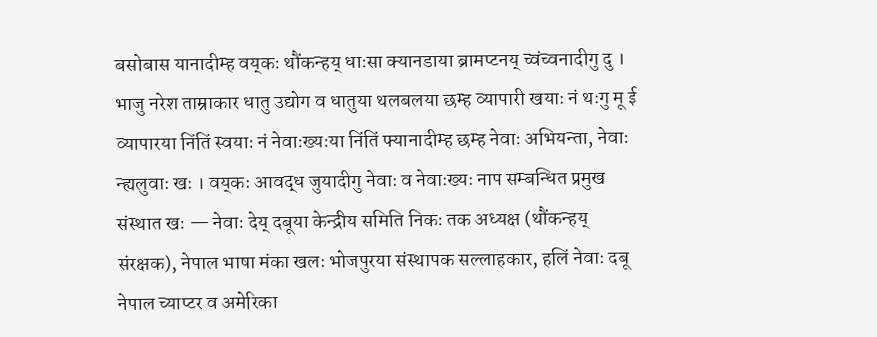बसोबास यानादीम्ह वय्‌कः थौंकन्हय् धाःसा क्यानडाया ब्रामप्टनय् च्वंच्वनादीगु दु । भाजु नरेश ताम्राकार धातु उद्योग व धातुया थलबलया छम्ह व्यापारी खयाः नं थःगु मू ई व्यापारया निंतिं स्वयाः नं नेवाःख्यःया निंतिं फ्यानादीम्ह छम्ह नेवाः अभियन्ता, नेवाः न्ह्यलुवाः खः । वय्‌कः आवद्ध जुयादीगु नेवाः व नेवाःख्यः नाप सम्बन्धित प्रमुख संस्थात खः — नेवाः देय् दबूया केन्द्रीय समिति निकः तक अध्यक्ष (थौंकन्हय् संरक्षक), नेपाल भाषा मंका खलः भोजपुरया संस्थापक सल्लाहकार, हलिं नेवाः दबू नेपाल च्याप्टर व अमेरिका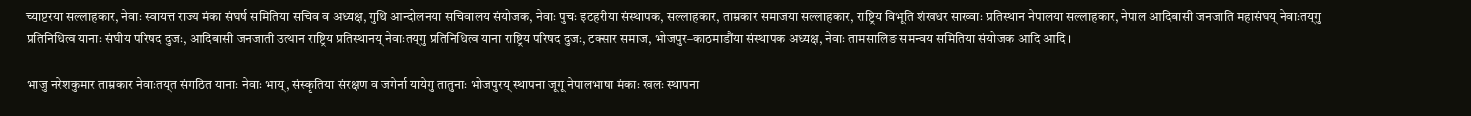च्याप्टरया सल्लाहकार, नेवाः स्वायत्त राज्य मंका संघर्ष समितिया सचिव व अध्यक्ष, गुथि आन्दोलनया सचिवालय संयोजक, नेवाः पुचः इटहरीया संस्थापक, सल्लाहकार, ताम्रकार समाजया सल्लाहकार, राष्ट्रिय विभूति शंखधर साख्वाः प्रतिस्थान नेपालया सल्लाहकार, नेपाल आदिबासी जनजाति महासंघय् नेवाःतय्‌गु प्रतिनिधित्व यानाः संघीय परिषद दुजः, आदिबासी जनजाती उत्थान राष्ट्रिय प्रतिस्थानय् नेवाःतय्‌गु प्रतिनिधित्व याना राष्ट्रिय परिषद दुजः, टक्सार समाज, भोजपुर–काठमाडौंया संस्थापक अध्यक्ष, नेवाः तामसालिङ समन्वय समितिया संयोजक आदि आदि ।

भाजु नरेशकुमार ताम्रकार नेवाःतय्‌त संगठित यानाः नेवाः भाय्, संस्कृतिया संरक्षण व जगेर्ना यायेगु तातुनाः भोजपुरय् स्थापना जूगू नेपालभाषा मंकाः खलः स्थापना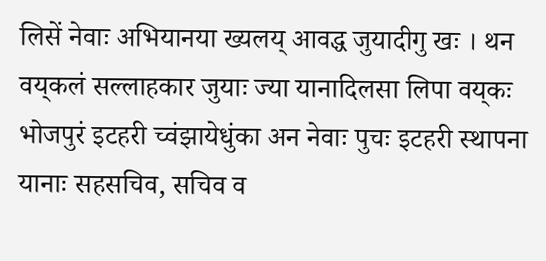लिसें नेवाः अभियानया ख्यलय् आवद्ध जुयादीगु खः । थन वय्‌कलं सल्लाहकार जुयाः ज्या यानादिलसा लिपा वय्‌कः भोजपुरं इटहरी च्वंझायेधुंका अन नेवाः पुचः इटहरी स्थापना यानाः सहसचिव, सचिव व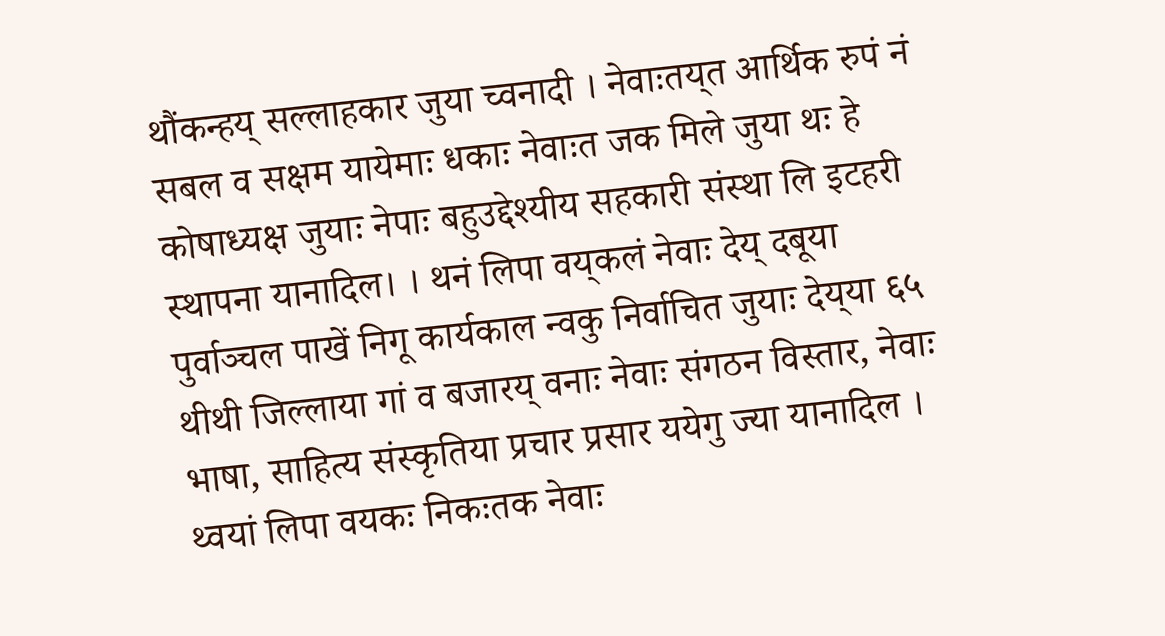थौंकन्हय् सल्लाहकार जुया च्वनादी । नेवाःतय्‌त आर्थिक रुपं नं सबल व सक्षम यायेमाः धकाः नेवाःत जक मिले जुया थः हे कोषाध्यक्ष जुयाः नेपाः बहुउद्देश्यीय सहकारी संस्था लि इटहरी स्थापना यानादिल। । थनं लिपा वय्‌कलं नेवाः देय् दबूया पुर्वाञ्चल पाखें निगू कार्यकाल न्वकु निर्वाचित जुयाः देय्‌या ६५ थीथी जिल्लाया गां व बजारय् वनाः नेवाः संगठन विस्तार, नेवाः भाषा, साहित्य संस्कृतिया प्रचार प्रसार ययेगु ज्या यानादिल । थ्वयां लिपा वयकः निकःतक नेवाः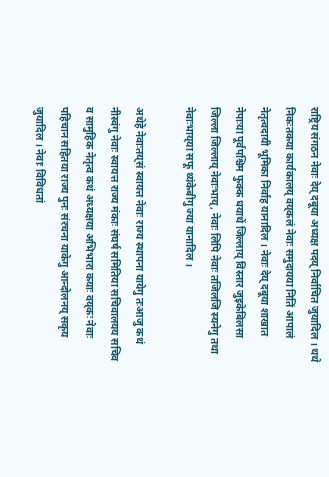राष्ट्रिय संगठन नेवाः देय् दबूया अध्यक्ष पदय् निर्वाचित जुयादिल । थथे निकःतकया कार्यकालय् वय्‌कलं नेवाः समुदायया नितिं आपालं नेतृत्वदायी भूमिका निर्वाह यानादिल । नेवाः देय् दबूया शाखात नेपाःया पूर्वपश्चिम फुक्क धयाथें जिल्लाय् विस्तार जुइकेबिलसा जिल्ला जिल्लाय् नेवाःभाय्, नेवाः लिपि नेवाः तजिलजि स्यनेगु तथा नेवाःभाय्‌या सफू थ्यंकेबीगु ज्या यानादिल ।

अथेहे नेवाःतय्‌सं स्वायत्त नेवाः राज्य स्थापना यायेगु तःआजु कथं नीस्वंगु नेवाः स्वायत्त राज्य मंकाः संघर्ष समितिया सचिवालयय सचिव व सामुहिक नेतृत्व कथं अध्यक्षया अभिभारा कयाः वय्‌कः नेवाः पहिचान सहितया राज्य पुनः संरचना याकेगु आन्दोलनय् सकृय जुयादिल । नेवाः विविधतां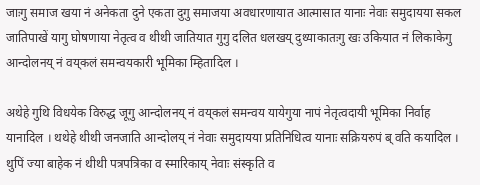जाःगु समाज खया नं अनेकता दुने एकता दुगु समाजया अवधारणायात आत्मासात यानाः नेवाः समुदायया सकल जातिपाखें यागु घोषणाया नेतृत्व व थीथी जातियात गुगु दलित धलखय् दुथ्याकातःगु खः उकियात नं लिकाकेगु आन्दोलनय् नं वय्‌कलं समन्वयकारी भूमिका म्हितादिल ।

अथेहे गुथि विधयेक विरुद्ध जूगु आन्दोलनय् नं वय्‌कलं समन्वय यायेगुया नापं नेतृत्वदायी भूमिका निर्वाह यानादिल । थथेहे थीथी जनजाति आन्दोलय् नं नेवाः समुदायया प्रतिनिधित्व यानाः सक्रियरुपं ब् वति कयादिल । थुपिं ज्या बाहेक नं थीथी पत्रपत्रिका व स्मारिकाय् नेवाः संस्कृति व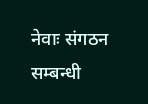नेवाः संगठन सम्बन्धी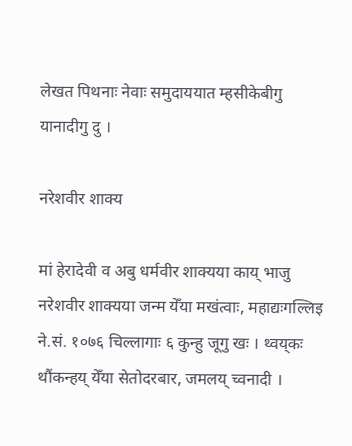लेखत पिथनाः नेवाः समुदाययात म्हसीकेबीगु यानादीगु दु ।

नरेशवीर शाक्य

मां हेरादेवी व अबु धर्मवीर शाक्यया काय् भाजु नरेशवीर शाक्यया जन्म येँया मखंत्वाः, महाद्यःगल्लिइ ने.सं. १०७६ चिल्लागाः ६ कुन्हु जूगु खः । थ्वय्‌कः थौंकन्हय् येँया सेतोदरबार, जमलय् च्वनादी ।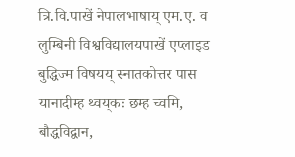त्रि.वि.पाखें नेपालभाषाय् एम.ए. व लुम्बिनी विश्वविद्यालयपाखें एप्लाइड बुद्धिज्म विषयय् स्नातकोत्तर पास यानादीम्ह थ्वय्‌कः छम्ह च्वमि, बौद्धविद्वान,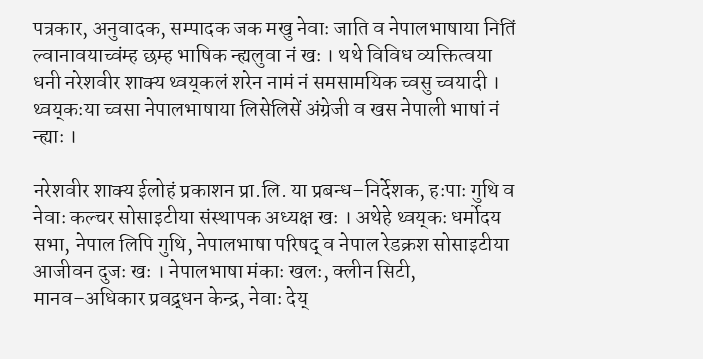पत्रकार, अनुवादक, सम्पादक जक मखु नेवाः जाति व नेपालभाषाया नितिं ल्वानावयाच्वंम्ह छम्ह भाषिक न्ह्यलुवा नं खः । थथे विविध व्यक्तित्वया धनी नरेशवीर शाक्य थ्वय्‌कलं शरेन नामं नं समसामयिक च्वसु च्वयादी । थ्वय्‌कःया च्वसा नेपालभाषाया लिसेलिसें अंग्रेजी व खस नेपाली भाषां नं न्ह्याः ।

नरेशवीर शाक्य ईलोहं प्रकाशन प्रा.लि. या प्रबन्ध–निर्देशक, हःपाः गुथि व नेवाः कल्चर सोसाइटीया संस्थापक अध्यक्ष खः । अथेहे थ्वय्‌कः धर्मोदय सभा, नेपाल लिपि गुथि, नेपालभाषा परिषद् व नेपाल रेडक्रश सोसाइटीया आजीवन दुजः खः । नेपालभाषा मंकाः खलः, क्लीन सिटी, मानव–अधिकार प्रवद्र्धन केन्द्र, नेवाः देय्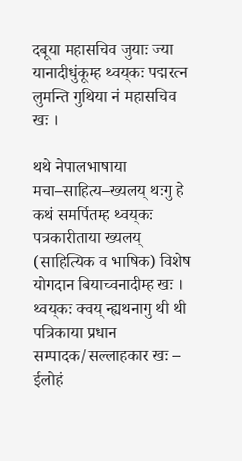दबूया महासचिव जुयाः ज्या यानादीधुंकूम्ह थ्वय्‌कः पद्मरत्न लुमन्ति गुथिया नं महासचिव खः ।

थथे नेपालभाषाया मचा–साहित्य–ख्यलय् थःगु हे कथं समर्पितम्ह थ्वय्‌कः पत्रकारीताया ख्यलय् (साहित्यिक व भाषिक) विशेष योगदान बियाच्वनादीम्ह खः । थ्वय्‌कः क्वय् न्ह्यथनागु थी थी पत्रिकाया प्रधान सम्पादक/सल्लाहकार खः – ईलोहं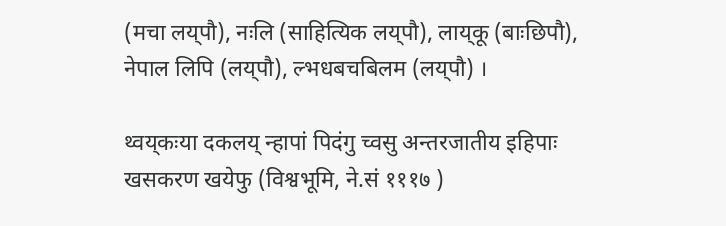(मचा लय्‌पौ), नःलि (साहित्यिक लय्‌पौ), लाय्‌कू (बाःछिपौ), नेपाल लिपि (लय्‌पौ), ल्भधबचबिलम (लय्‌पौ) ।

थ्वय्‌कःया दकलय् न्हापां पिदंगु च्वसु अन्तरजातीय इहिपाः खसकरण खयेफु (विश्वभूमि, ने.सं १११७ )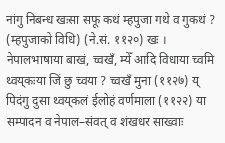नांगु निबन्ध खःसा सफू कथं म्हपुजा गथे व गुकथं ? (म्हपुजाको विधि) (ने.सं. ११२०) खः । नेपालभाषाया बाखं, च्वखँ, म्येँ आदि विधाया च्वमि थ्वय्‌कःया जिं छु च्वया ? च्वखँ मुना (११२७) य् पिदंगु दुसा थ्वय्‌कलं ईलोहं वर्णमाला (११२२) या सम्पादन व नेपाल–संवत् व शंखधर साख्वाः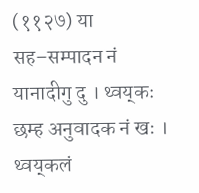(११२७) या सह–सम्पादन नं यानादीगु दु । थ्वय्‌कः छम्ह अनुवादक नं खः । थ्वय्‌कलं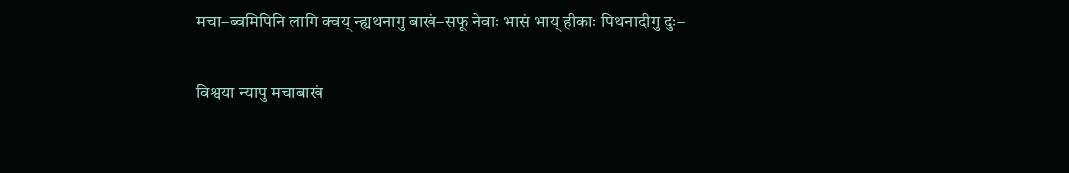मचा–ब्वमिपिनि लागि क्वय् न्ह्यथनागु बाखं–सफू नेवाः भासं भाय् हीकाः पिथनादीगु दुः–

विश्वया न्यापु मचाबाखं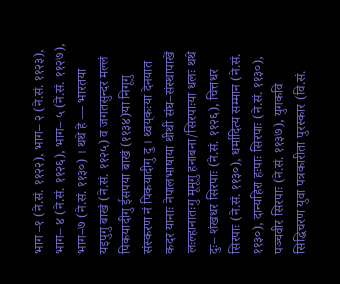भाग –१ (ने.सं. ११२२), भाग– २ (ने.सं. ११२३), भाग– ४ (ने.सं. ११२६), भाग– ५ (ने.सं. ११२७), भाग–७ (ने.सं. ११३०) । थथे हे — भारतया यइपुगु बाखं (ने.सं. ११२५) व जगतसुन्दर मल्लं पिकयादीगु ईसपया बाखं (११३४)या निगूगु संस्करण नं पिकयादीगु दु । थ्वय्‌कःया देनयात कदर यानाः नेपालभाषाया थीथी संघ–संस्थापाखें लःल्हानातःगु मूमूगु हनाबना/सिरपाःया धलः थथे दुः– शंखधर सिरपाः (ने.सं. ११२६), चित्तधर सिरपाः (ने.सं. ११३०), धर्मादित्य सम्मान (ने.सं. ११३०), दान्यहिरा हःपाः सिरपाः (ने.सं. ११३०), पञ्चवीर सिरपाः (ने.सं. ११३७), युगकवि सिद्धिचरण युवा पत्रकारीता पुरस्कार (वि.सं.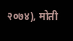२०७४), मोती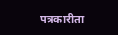पत्रकारीता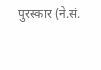पुरस्कार (ने.सं.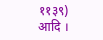११३९) आदि ।